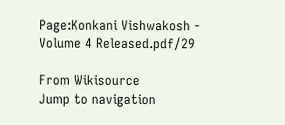Page:Konkani Vishwakosh - Volume 4 Released.pdf/29

From Wikisource
Jump to navigation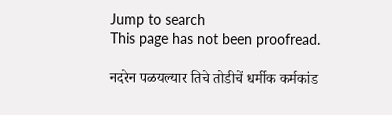Jump to search
This page has not been proofread.

नदरेन पळयल्यार तिचे तोडीचें धर्मीक कर्मकांड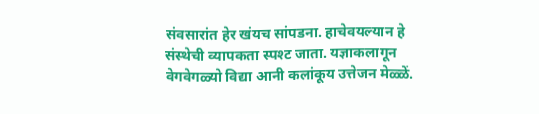संवसारांत हेर खंयच सांपडना. हाचेवयल्यान हे संस्थेची व्यापकता स्पश्ट जाता. यज्ञाकलागून वेगवेगळ्यो विद्या आनी कलांकूय उत्तेजन मेळ्ळें.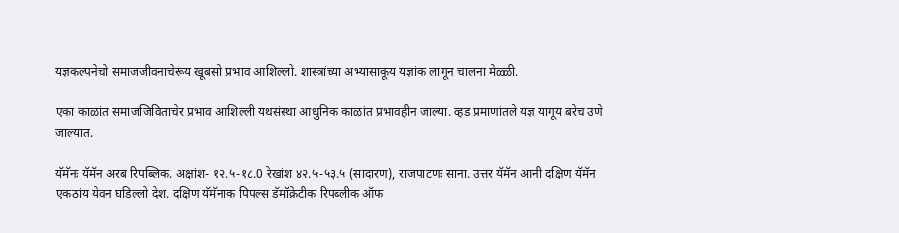यज्ञकल्पनेचो समाजजीवनाचेरूय खूबसो प्रभाव आशिल्लो. शास्त्रांच्या अभ्यासाकूय यज्ञांक लागून चालना मेळ्ळी.

एका काळांत समाजजिविताचेर प्रभाव आशिल्ली यथसंस्था आधुनिक काळांत प्रभावहीन जाल्या. व्हड प्रमाणांतले यज्ञ यागूय बरेच उणे जाल्यात.

यॅमॅनः यॅमॅन अरब रिपब्लिक. अक्षांश- १२.५-१८.0 रेखांश ४२.५-५३.५ (सादारण), राजपाटणः साना. उत्तर यॅमॅन आनी दक्षिण यॅमॅन एकठांय येवन घडिल्लो देश. दक्षिण यॅमॅनाक पिपल्स डॅमॉक्रेटीक रिपब्लीक ऑफ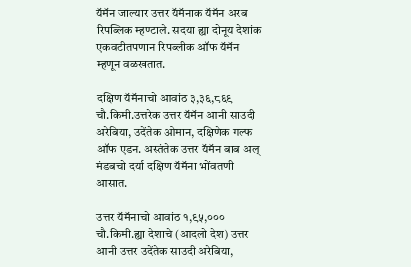यॅमॅन जाल्यार उत्तर यॅमॅनाक यॅमॅन अरब रिपब्लिक म्हण्टाले. सदया ह्या दोनूय देशांक एकवटीतपणान रिपब्लीक ऑफ यॅमॅन म्हणून वळखतात.

दक्षिण यॅमॅनाचो आवांठ ३,३६,८६९ चौ.किमी.उत्तरेक उत्तर यॅमॅन आनी साउदी अरेबिया, उदेंतेक ओमान, दक्षिणेक गल्फ ऑफ एडन. अस्तंतेक उत्तर यॅमॅन बाब अल् मंडबचो दर्या दक्षिण यॅमॅना भोंवतणी आसात.

उत्तर यॅमॅनाचो आवांठ १,९५,००० चौ.किमी.ह्या देशाचे (आदलो देश) उत्तर आनी उत्तर उदेंतेक साउदी अरेबिया,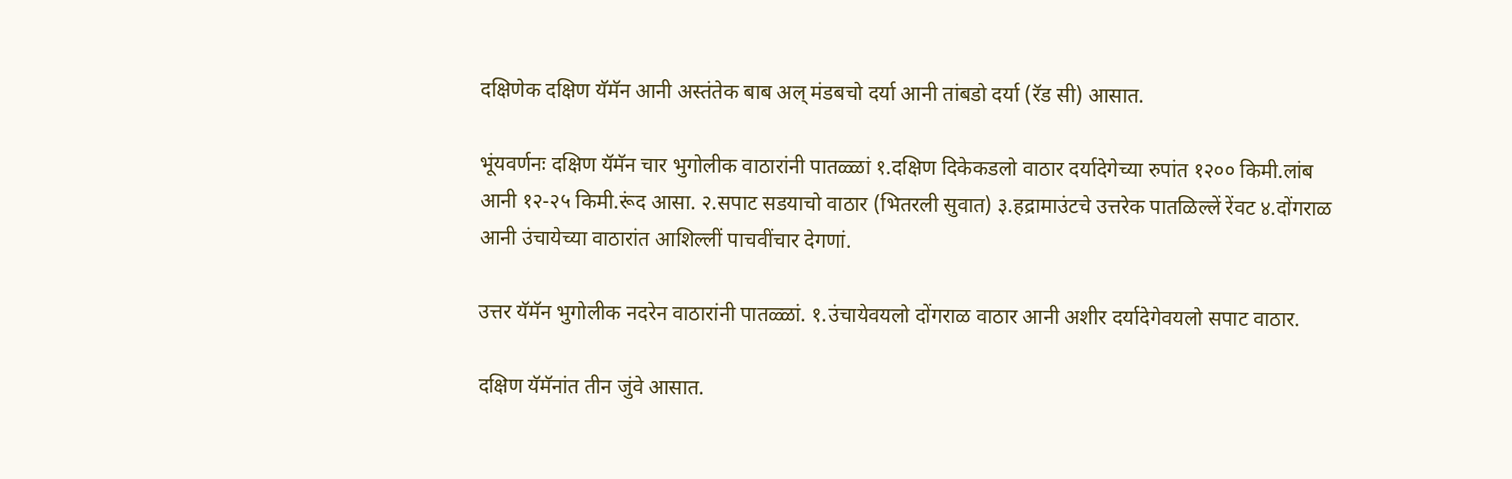दक्षिणेक दक्षिण यॅमॅन आनी अस्तंतेक बाब अल् मंडबचो दर्या आनी तांबडो दर्या (रॅड सी) आसात.

भूंयवर्णनः दक्षिण यॅमॅन चार भुगोलीक वाठारांनी पातळ्ळां १.दक्षिण दिकेकडलो वाठार दर्यादेगेच्या रुपांत १२०० किमी.लांब आनी १२-२५ किमी.रूंद आसा. २.सपाट सडयाचो वाठार (भितरली सुवात) ३.हद्रामाउंटचे उत्तरेक पातळिल्लें रेंवट ४.दोंगराळ आनी उंचायेच्या वाठारांत आशिल्लीं पाचवींचार देगणां.

उत्तर यॅमॅन भुगोलीक नदरेन वाठारांनी पातळ्ळां. १.उंचायेवयलो दोंगराळ वाठार आनी अशीर दर्यादेगेवयलो सपाट वाठार.

दक्षिण यॅमॅनांत तीन जुंवे आसात.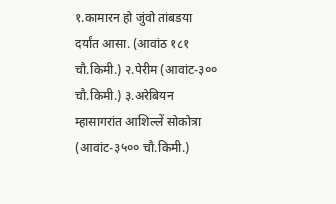१.कामारन हो जुंवो तांबडया दर्यांत आसा. (आवांठ १८१ चौ.किमी.) २.पेरीम (आवांट-३०० चौ.किमी.) ३.अरेबियन म्हासागरांत आशिल्लें सोकोत्रा (आवांट-३५०० चौ.किमी.)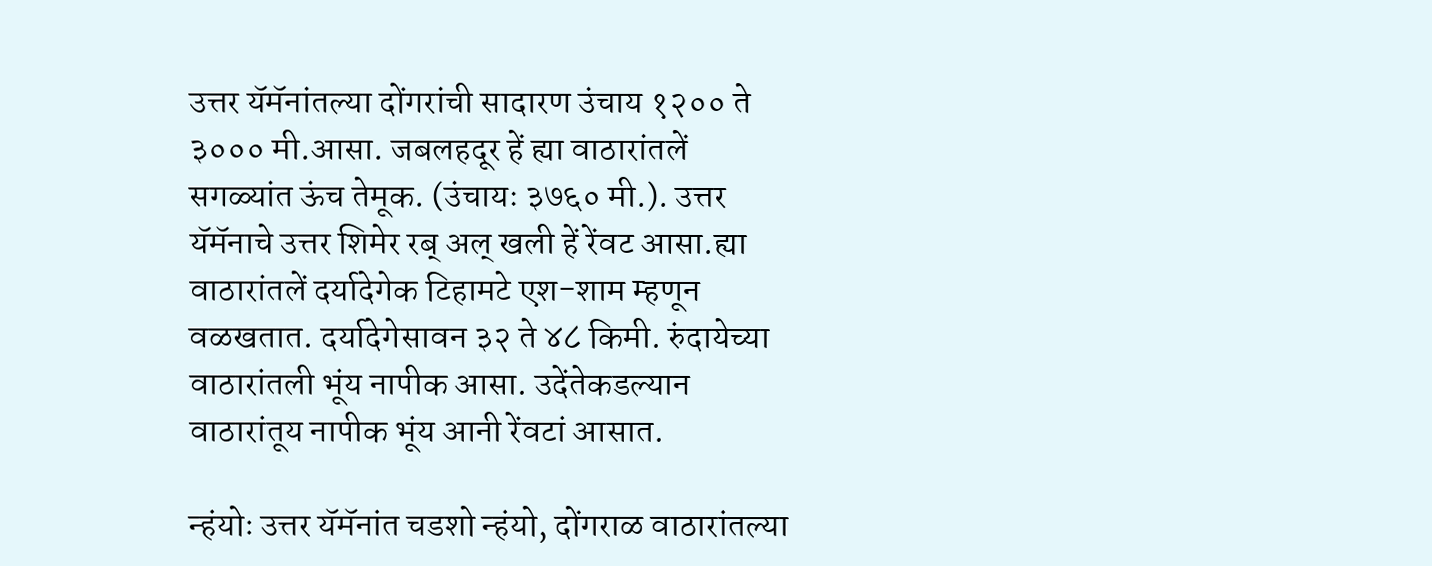उत्तर यॅमॅनांतल्या दोंगरांची सादारण उंचाय १२०० ते ३००० मी.आसा. जबलहदूर हें ह्या वाठारांतलें सगळ्यांत ऊंच तेमूक. (उंचायः ३७६० मी.). उत्तर यॅमॅनाचे उत्तर शिमेर रब् अल् खली हें रेंवट आसा.ह्या वाठारांतलें दर्यादेगेक टिहामटे एश-शाम म्हणून वळखतात. दर्यादेगेसावन ३२ ते ४८ किमी. रुंदायेच्या वाठारांतली भूंय नापीक आसा. उदेंतेकडल्यान वाठारांतूय नापीक भूंय आनी रेंवटां आसात.

न्हंयोः उत्तर यॅमॅनांत चडशो न्हंयो, दोंगराळ वाठारांतल्या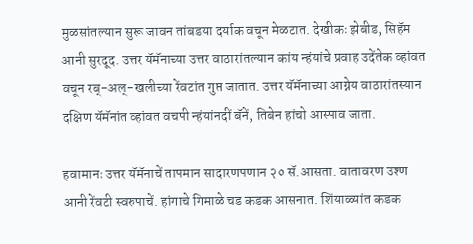मुळसांतल्यान सुरू जावन तांबडया दर्याक वचून मेळटात. देखीकः झेबीड, सिहॅम आनी सुरदूद. उत्तर यॅमॅनाच्या उत्तर वाठारांतल्यान कांय न्हंयांचे प्रवाह उदेंतेक व्हांवत वचून रब्-अल्-खलीच्या रेंवटांत गुप्त जातात. उत्तर यॅमॅनाच्या आग्नेय वाठारांतस्यान दक्षिण यॅमॅनांत व्हांवत वचपी न्हंयांनदीं बॅनें, तिबेन हांचो आस्पाव जाता.

हवामानः उत्तर यॅमॅनाचें तापमान सादारणपणान २० सॅ.आसता. वातावरण उश्ण आनी रेंवटी स्वरुपाचें. हांगाचे गिमाळे चड कडक आसनात. शिंयाळ्यांत कडक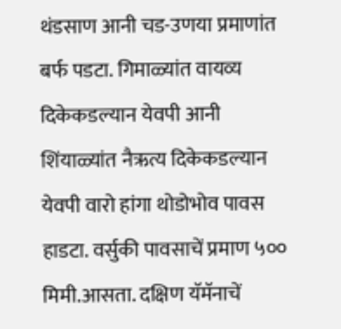थंडसाण आनी चड-उणया प्रमाणांत बर्फ पडटा. गिमाळ्यांत वायव्य दिकेकडल्यान येवपी आनी शिंयाळ्यांत नैऋत्य दिकेकडल्यान येवपी वारो हांगा थोडोभोव पावस हाडटा. वर्सुकी पावसाचें प्रमाण ५०० मिमी.आसता. दक्षिण यॅमॅनाचें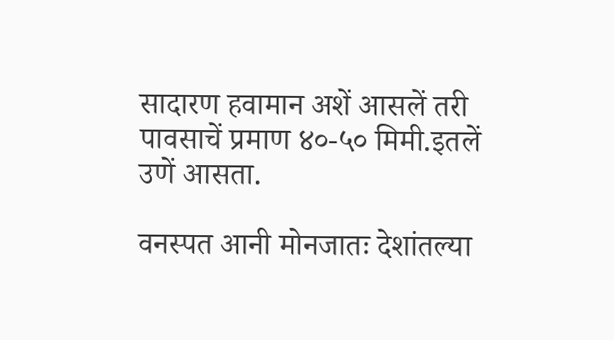सादारण हवामान अशें आसलें तरी पावसाचें प्रमाण ४०-५० मिमी.इतलें उणें आसता.

वनस्पत आनी मोनजातः देशांतल्या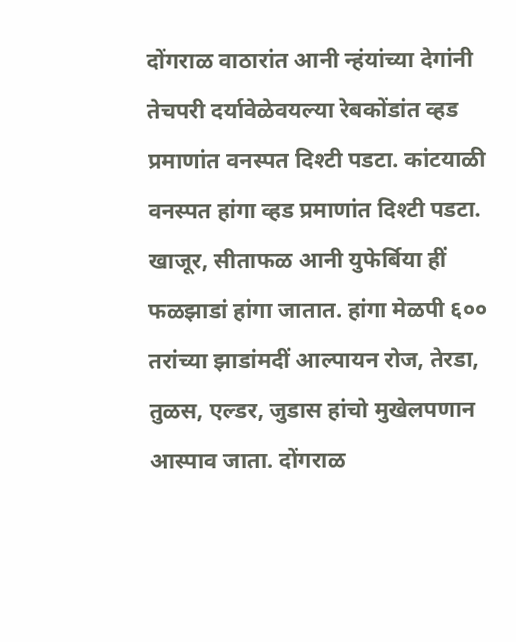दोंगराळ वाठारांत आनी न्हंयांच्या देगांनी तेचपरी दर्यावेळेवयल्या रेबकोंडांत व्हड प्रमाणांत वनस्पत दिश्टी पडटा. कांटयाळी वनस्पत हांगा व्हड प्रमाणांत दिश्टी पडटा. खाजूर, सीताफळ आनी युफेर्बिया हीं फळझाडां हांगा जातात. हांगा मेळपी ६०० तरांच्या झाडांमदीं आल्पायन रोज, तेरडा, तुळस, एल्डर, जुडास हांचो मुखेलपणान आस्पाव जाता. दोंगराळ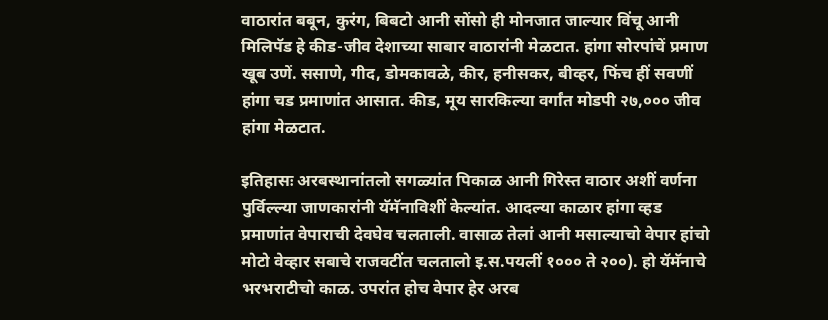वाठारांत बबून, कुरंग, बिबटो आनी सोंसो ही मोनजात जाल्यार विंचू आनी मिलिपॅड हे कीड-जीव देशाच्या साबार वाठारांनी मेळटात. हांगा सोरपांचें प्रमाण खूब उणें. ससाणे, गीद, डोमकावळे, कीर, हनीसकर, बीव्हर, फिंच हीं सवणीं हांगा चड प्रमाणांत आसात. कीड, मूय सारकिल्या वर्गांत मोडपी २७,००० जीव हांगा मेळटात.

इतिहासः अरबस्थानांतलो सगळ्यांत पिकाळ आनी गिरेस्त वाठार अशीं वर्णना पुर्विल्ल्या जाणकारांनी यॅमॅनाविशीं केल्यांत. आदल्या काळार हांगा व्हड प्रमाणांत वेपाराची देवघेव चलताली. वासाळ तेलां आनी मसाल्याचो वेपार हांचो मोटो वेव्हार सबाचे राजवटींत चलतालो इ.स.पयलीं १००० ते २००). हो यॅमॅनाचे भरभराटीचो काळ. उपरांत होच वेपार हेर अरब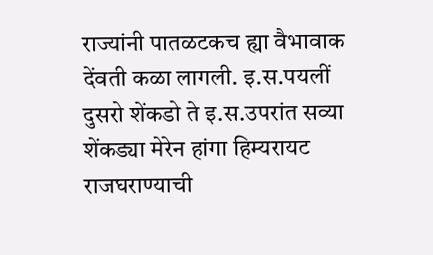राज्यांनी पातळटकच ह्या वैभावाक देंवती कळा लागली. इ.स.पयलीं दुसरो शेंकडो ते इ.स.उपरांत सव्या शेंकड्या मेरेन हांगा हिम्यरायट राजघराण्याची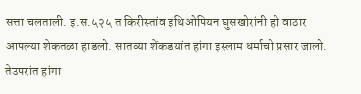सत्ता चलताली. इ.स.५२५ त किरीस्तांव इथिओपियन घुसखोरांनी हो वाठार आपल्या शेकतळा हाडलो. सातव्या शेंकडयांत हांगा इस्लाम धर्माचो प्रसार जालो. तेउपरांत हांगा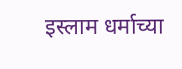इस्लाम धर्माच्या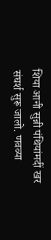शिया आनी सुन्नी पंथियांमदीं खर संघर्श सुरू जालो. णवव्या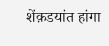शेंक़डयांत हांगा